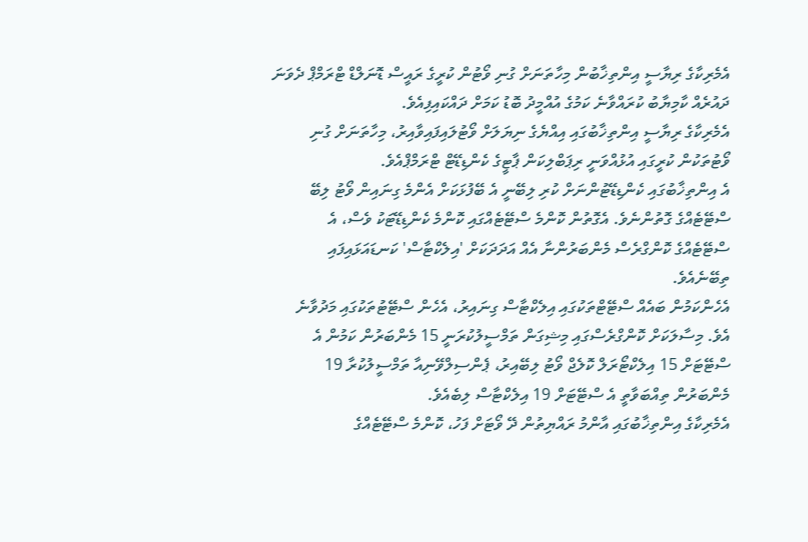އެމެރިކާގެ ރިޔާސީ އިންތިޚާބުން މިހާތަނަށް ގުނި ވޯޓުން ކުރީގެ ރައީސް ޑޮނަލްޑް ޓްރަމްޕް ދެވަނަ ދައުރެއް ކާމިޔާބު ކުރައްވާނެ ކަމުގެ އުއްމީދު ބޮޑު ކަމަށް ދައްކައިފިއެވެ.
އެމެރިކާގެ ރިޔާސީ އިންތިޚާބުގައި އިއްޔެގެ ނިޔަލަށް ވޯޓުލައިފައިވާއިރު، މިހާތަނަށް ގުނި ވޯޓުތަކުން ކުރީގައި އުޅުއްވަނީ ރިޕަބްލިކަން ޕާޓީގެ ކެންޑިޑޭޓް ޓްރަމްޕްއެވެ.
އެ އިންތިޚާބުގައި ކެންޑިޑޭޓުންނަށް ކުރި ލިބޭނީ އެ ބޭފުޅަކަށް އެންމެ ގިނައިން ވޯޓު ލިބޭ ސްޓޭޓެއްގެ ގޮތުންނެވެ. އެގޮތުން ކޮންމެ ސްޓޭޓެއްގައި ކޮންމެ ކެންޑިޑޭޓަކު ވެސް، އެ ސްޓޭޓެއްގެ ކޮންގްރެސް މެންބަރުންނާ އެއް އަދަދަކަށް 'އިލެކްޓާސް' ކަނޑައަޅައިފައި ތިބޭނެއެވެ.
އެހެންކަމުން ބައެއް ސްޓޭޓްތަކުގައި އިލެކްޓާސް ގިނައިރު، އެހެން ސްޓޭޓުތަކުގައި މަދުވާނެ އެވެ. މިސާލަކަށް ކޮންގްރެސްގައި މިޝިގަން ތަމްސީލުކުރަނީ 15 މެންބަރުން ކަމުން އެ ސްޓޭޓަށް 15 އިލެކްޓޯރަލް ކޮލެޖް ވޯޓު ލިބޭއިރު، ޕެންސިލްވޭނިއާ ތަމްސީލުކުރާ 19 މެންބަރުން ތިއްބަވާތީ އެ ސްޓޭޓަށް 19 އިލެކްޓާސް ލިބެއެވެ.
އެމެރިކާގެ އިންތިޚާބުގައި އާންމު ރައްޔިތުން ދޭ ވޯޓަށް ފަހު، ކޮންމެ ސްޓޭޓެއްގެ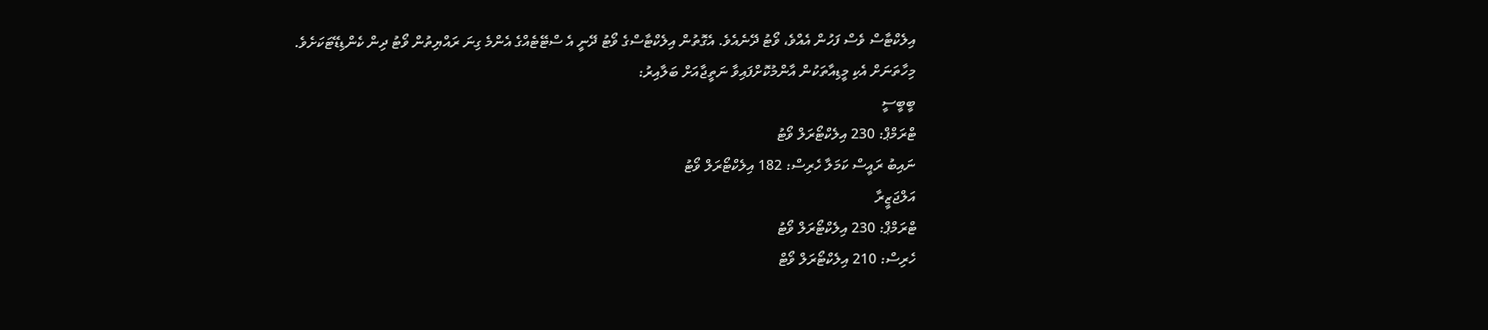އިލެކްޓާސް ވެސް ފަހުން އެއްވެ، ވޯޓު ދޭނެއެވެ. އެގޮތުން އިލެކްޓާސްގެ ވޯޓު ދޭނީ އެ ސްޓޭޓެއްގެ އެންމެ ގިނަ ރައްޔިތުން ވޯޓު ދިން ކެންޑިޑޭޓަކަށެވެ.
މިހާތަނަށް އެކި މީޑިއާތަކުން އާންމުކޮށްފައިވާ ނަތީޖާއަށް ބަލާއިރު:
ބީބީސީ
ޓްރަމްޕް: 230 އިލެކްޓޯރަލް ވޯޓު
ނައިބު ރައީސް ކަމަލާ ހެރިސް: 182 އިލެކްޓޯރަލް ވޯޓު
އަލްޖަޒީރާ
ޓްރަމްޕް: 230 އިލެކްޓޯރަލް ވޯޓު
ހެރިސް: 210 އިލެކްޓޯރަލް ވޯޓް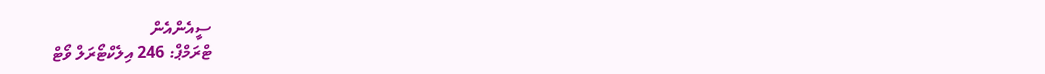ސީއެންއެން
ޓްރަމްޕް: 246 އިލެކްޓޯރަލް ވޯޓް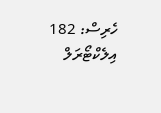ހެރިސް: 182 އިލެކްޓޯރަލް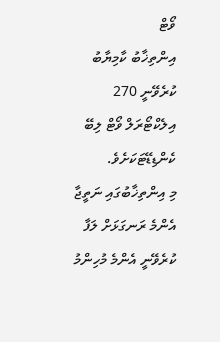ވޯޓް
އިންތިޚާބު ކާމިޔާބު ކުރެވޭނީ 270 އިލެކްޓޯރަލް ވޯޓް ލިބޭ ކެންޑިޑޭޓަކަށެވެ.
މި އިންތިޚާބުގައި ނަތީޖާ އެންމެ ރަނގަޅަށް ލަފާ ކުރެވޭނީ އެންމެ މުހިންމު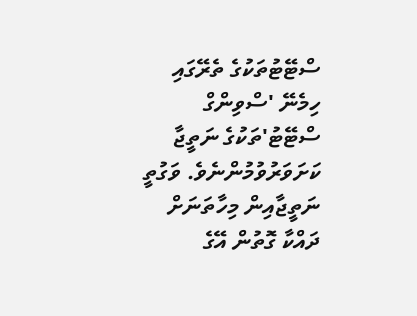ސްޓޭޓުތަކުގެ ތެރޭގައި ހިމެނޭ 'ސްވިންގް ސްޓޭޓު'ތަކުގެ ނަތީޖާ ކަށަވަރުވުމުންނެވެ. ވަގުތީ ނަތީޖާއިން މިހާތަނަށް ދައްކާ ގޮތުން އޭގެ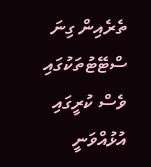ތެރެއިން ގިނަ ސްޓޭޓުތަކުގައި ވެސް ކުރީގައި އުޅުއްވަނީ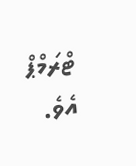ޓްރަމްޕް އެވެ.